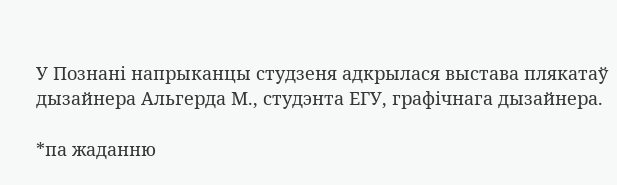У Познані напрыканцы студзеня адкрылася выстава плякатаў дызайнера Альгерда М., студэнта ЕГУ, графічнага дызайнера.

*па жаданню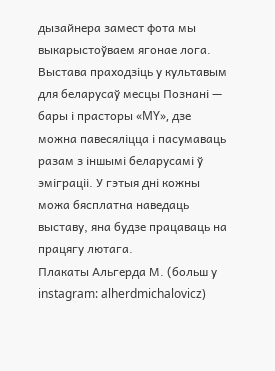дызайнера замест фота мы выкарыстоўваем ягонае лога.
Выстава праходзіць у культавым для беларусаў месцы Познані — бары і прасторы «MY», дзе можна павесяліцца і пасумаваць разам з іншымі беларусамі ў эміграціі. У гэтыя дні кожны можа бясплатна наведаць выставу, яна будзе працаваць на працягу лютага.
Плакаты Альгерда М. (больш у instagram: alherdmichalovicz)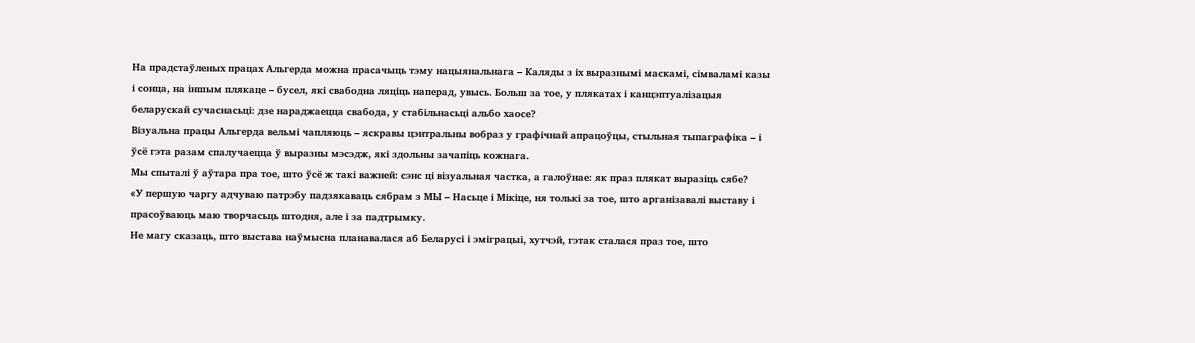На прадстаўленых працах Альгерда можна прасачыць тэму нацыянальнага – Каляды з іх выразнымі маскамі, сімваламі казы і сонца, на іншым плякаце – бусел, які свабодна ляціць наперад, увысь. Больш за тое, у плякатах і канцэптуалізацыя беларускай сучаснасьці: дзе нараджаецца свабода, у стабільнасьці альбо хаосе?
Візуальна працы Альгерда вельмі чапляюць – яскравы цэнтральны вобраз у графічнай апрацоўцы, стыльная тыпаграфіка – і ўсё гэта разам спалучаецца ў выразны мэсэдж, які здольны зачапіць кожнага.
Мы спыталі ў аўтара пра тое, што ўсё ж такі важней: сэнс ці візуальная частка, а галоўнае: як праз плякат выразіць сябе?
«У першую чаргу адчуваю патрэбу падзякаваць сябрам з МЫ – Насьце і Мікіце, ня толькі за тое, што арганізавалі выставу і прасоўваюць маю творчасьць штодня, але і за падтрымку.
Не магу сказаць, што выстава наўмысна планавалася аб Беларусі і эміграцыі, хутчэй, гэтак сталася праз тое, што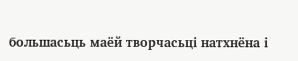большасьць маёй творчасьці натхнёна і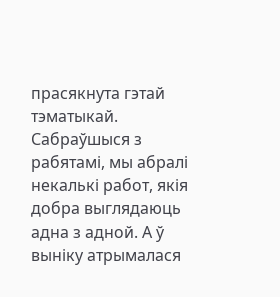прасякнута гэтай тэматыкай. Сабраўшыся з рабятамі, мы абралі некалькі работ, якія добра выглядаюць адна з адной. А ў выніку атрымалася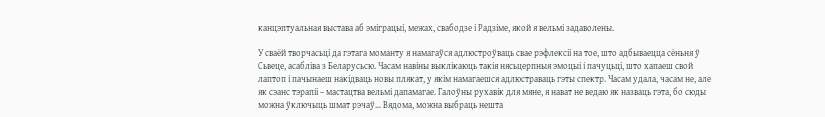канцэптуальная выстава аб эміграцыі, межах, свабодзе і Радзіме, якой я вельмі задаволены.

У сваёй творчасьці да гэтага моманту я намагаўся адлюстроўваць свае рэфлексіі на тое, што адбываецца сёньня ў Сьвеце, асабліва з Беларусьсю. Часам навіны выклікаюць такія нясьцерпныя эмоцыі і пачуцьці, што хапаеш свой лаптоп і пачынаеш накідваць новы плякат, у якім намагаешся адлюстраваць гэты спектр. Часам удала, часам не, але як сэанс тэрапіі – мастацтва вельмі дапамагае. Галоўны рухавік для мяне, я нават не ведаю як назваць гэта, бо сюды можна ўключыць шмат рэчаў… Вядома, можна выбраць нешта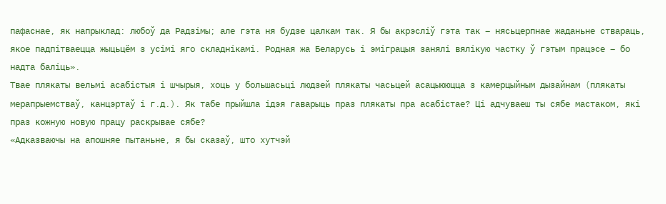пафаснае, як напрыклад: любоў да Радзімы; але гэта ня будзе цалкам так. Я бы акрэсліў гэта так – нясьцерпнае жаданьне ствараць, якое падпітваецца жыцьцём з усімі яго складнікамі. Родная жа Беларусь і эміграцыя занялі вялікую частку ў гэтым працэсе – бо надта баліць».
Твае плякаты вельмі асабістыя і шчырыя, хоць у большасьці людзей плякаты часьцей асацыююцца з камерцыйным дызайнам (плякаты мерапрыемстваў, канцэртаў і г.д.). Як табе прыйшла ідэя гаварыць праз плякаты пра асабістае? Ці адчуваеш ты сябе мастаком, які праз кожную новую працу раскрывае сябе?
«Адказваючы на апошняе пытаньне, я бы сказаў, што хутчэй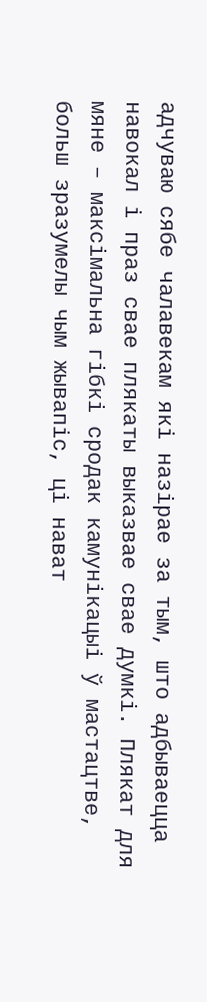адчуваю сябе чалавекам які назірае за тым, што адбываецца навокал і праз свае плякаты выказвае свае думкі. Плякат для мяне – максімальна гібкі сродак камунікацыі ў мастацтве, больш зразумелы чым жывапіс, ці нават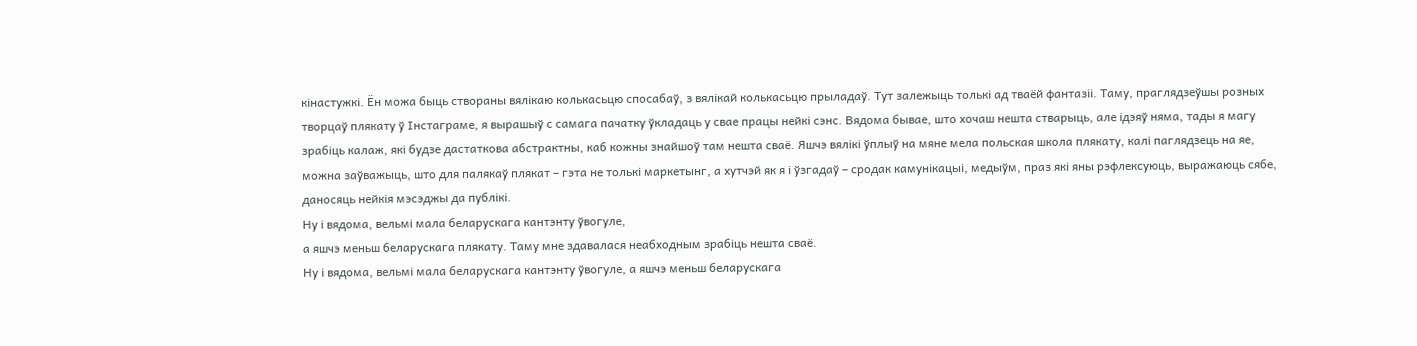кінастужкі. Ён можа быць створаны вялікаю колькасьцю спосабаў, з вялікай колькасьцю прыладаў. Тут залежыць толькі ад тваёй фантазіі. Таму, праглядзеўшы розных творцаў плякату ў Інстаграме, я вырашыў с самага пачатку ўкладаць у свае працы нейкі сэнс. Вядома бывае, што хочаш нешта стварыць, але ідэяў няма, тады я магу зрабіць калаж, які будзе дастаткова абстрактны, каб кожны знайшоў там нешта сваё. Яшчэ вялікі ўплыў на мяне мела польская школа плякату, калі паглядзець на яе, можна заўважыць, што для палякаў плякат – гэта не толькі маркетынг, а хутчэй як я і ўзгадаў – сродак камунікацыі, медыўм, праз які яны рэфлексуюць, выражаюць сябе, даносяць нейкія мэсэджы да публікі.
Ну і вядома, вельмі мала беларускага кантэнту ўвогуле,
а яшчэ меньш беларускага плякату. Таму мне здавалася неабходным зрабіць нешта сваё.
Ну і вядома, вельмі мала беларускага кантэнту ўвогуле, а яшчэ меньш беларускага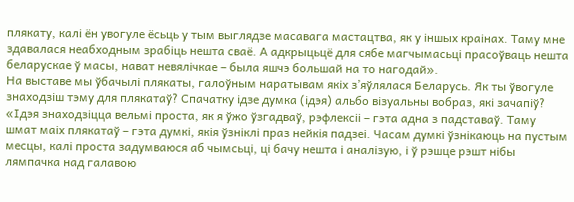плякату, калі ён увогуле ёсьць у тым выглядзе масавага мастацтва, як у іншых краінах. Таму мне здавалася неабходным зрабіць нешта сваё. А адкрыцьцё для сябе магчымасьці прасоўваць нешта беларускае ў масы, нават невялічкае – была яшчэ большай на то нагодай».
На выставе мы ўбачылі плякаты, галоўным наратывам якіх з’яўлялася Беларусь. Як ты ўвогуле знаходзіш тэму для плякатаў? Спачатку ідзе думка (ідэя) альбо візуальны вобраз, які зачапіў?
«Ідэя знаходзіцца вельмі проста, як я ўжо ўзгадваў, рэфлексіі – гэта адна з падставаў. Таму шмат маіх плякатаў – гэта думкі, якія ўзніклі праз нейкія падзеі. Часам думкі ўзнікаюць на пустым месцы, калі проста задумваюся аб чымсьці, ці бачу нешта і аналізую, і ў рэшце рэшт нібы лямпачка над галавою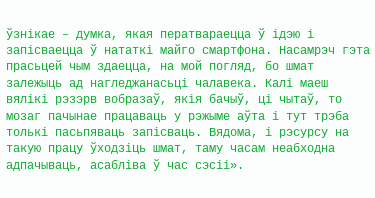ўзнікае – думка, якая ператвараецца ў ідэю і запісваецца ў нататкі майго смартфона. Насамрэч гэта прасьцей чым здаецца, на мой погляд, бо шмат залежыць ад нагледжанасьці чалавека. Калі маеш вялікі рэзэрв вобразаў, якія бачыў, ці чытаў, то мозаг пачынае працаваць у рэжыме аўта і тут трэба толькі пасьпяваць запісваць. Вядома, і рэсурсу на такую працу ўходзіць шмат, таму часам неабходна адпачываць, асабліва ў час сэсіі».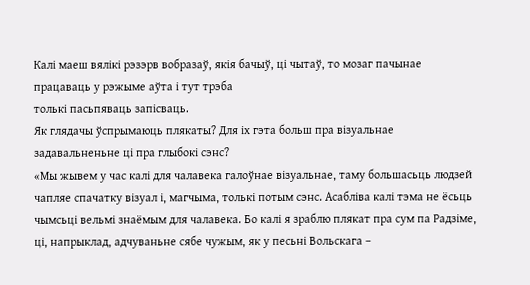Калі маеш вялікі рэзэрв вобразаў, якія бачыў, ці чытаў, то мозаг пачынае працаваць у рэжыме аўта і тут трэба
толькі пасьпяваць запісваць.
Як глядачы ўспрымаюць плякаты? Для іх гэта больш пра візуальнае задавальненьне ці пра глыбокі сэнс?
«Мы жывем у час калі для чалавека галоўнае візуальнае, таму большасьць людзей чапляе спачатку візуал і, магчыма, толькі потым сэнс. Асабліва калі тэма не ёсьць чымсьці вельмі знаёмым для чалавека. Бо калі я зраблю плякат пра сум па Радзіме, ці, напрыклад, адчуваньне сябе чужым, як у песьні Вольскага –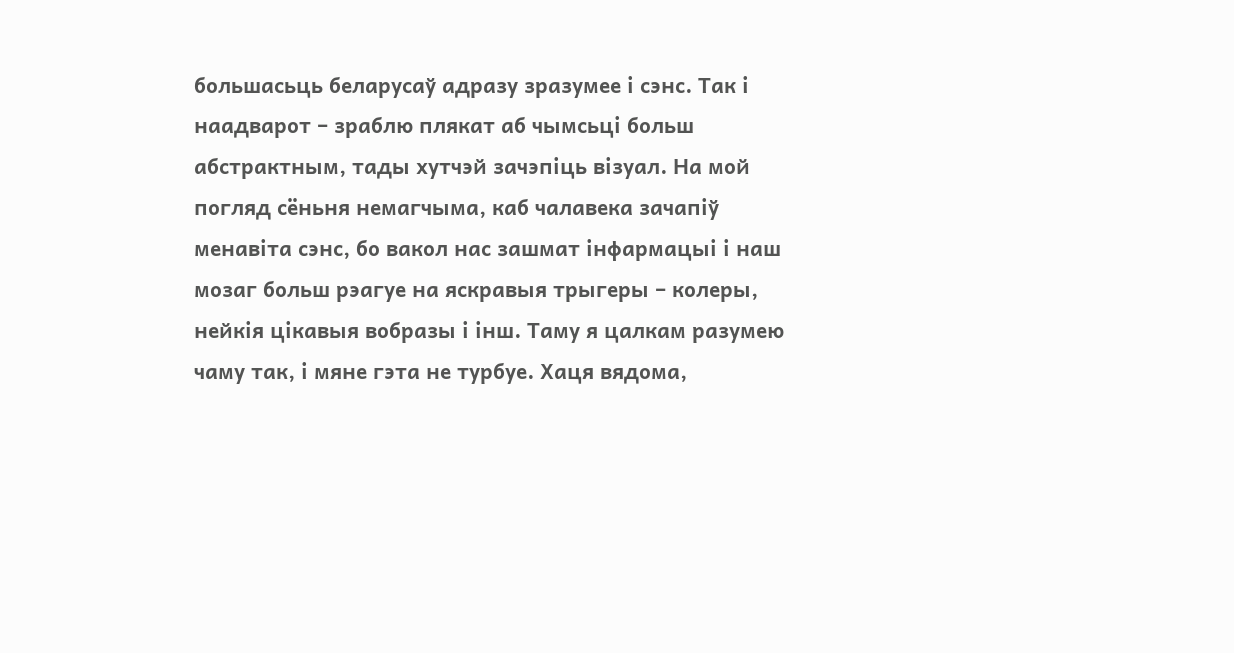большасьць беларусаў адразу зразумее і сэнс. Так і наадварот – зраблю плякат аб чымсьці больш абстрактным, тады хутчэй зачэпіць візуал. На мой погляд сёньня немагчыма, каб чалавека зачапіў менавіта сэнс, бо вакол нас зашмат інфармацыі і наш мозаг больш рэагуе на яскравыя трыгеры – колеры, нейкія цікавыя вобразы і інш. Таму я цалкам разумею чаму так, і мяне гэта не турбуе. Хаця вядома,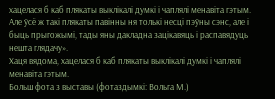хацелася б каб плякаты выклікалі думкі і чаплялі менавіта гэтым. Але ўсё ж такі плякаты павінны ня толькі несці пэўны сэнс, але і быць прыгожымі, тады яны дакладна зацікавяць і распавядуць нешта глядачу».
Хаця вядома, хацелася б каб плякаты выклікалі думкі і чаплялі менавіта гэтым.
Больш фота з выставы (фотаздымкі: Вольга М.)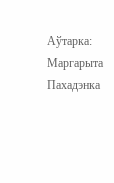Аўтарка: Маргарыта Пахадэнка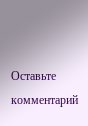Оставьте комментарий